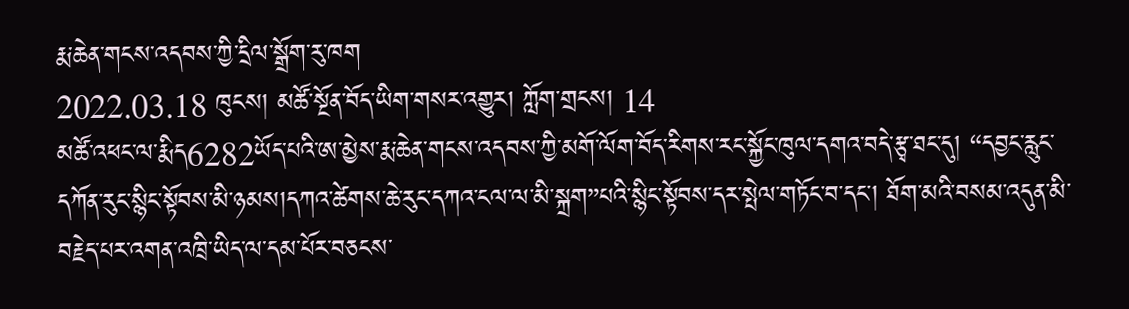རྨ་ཆེན་གངས་འདབས་ཀྱི་དྲིལ་སྒྲོག་རུ་ཁག
2022.03.18 ཁུངས། མཚོ་སྔོན་བོད་ཡིག་གསར་འགྱུར། ཀློག་གྲངས། 14
མཚོ་འཕང་ལ་རྨིད6282ཡོད་པའི་ཨ་མྱེས་རྨ་ཆེན་གངས་འདབས་ཀྱི་མགོ་ལོག་བོད་རིགས་རང་སྐྱོང་ཁུལ་དགའ་བདེ་རྩྭ་ཐང་དུ། “དབྱང་རླུང་དཀོན་རུང་སྙིང་སྟོབས་མི་ཉམས།དཀའ་ཚེགས་ཆེ་རུང་དཀའ་ངལ་ལ་མི་སྐྲག”པའི་སྙིང་སྟོབས་དར་སྤེལ་གཏོང་བ་དང་། ཐོག་མའི་བསམ་འདུན་མི་བརྗེད་པར་འགན་འཁྲི་ཡིད་ལ་དམ་པོར་བཅངས་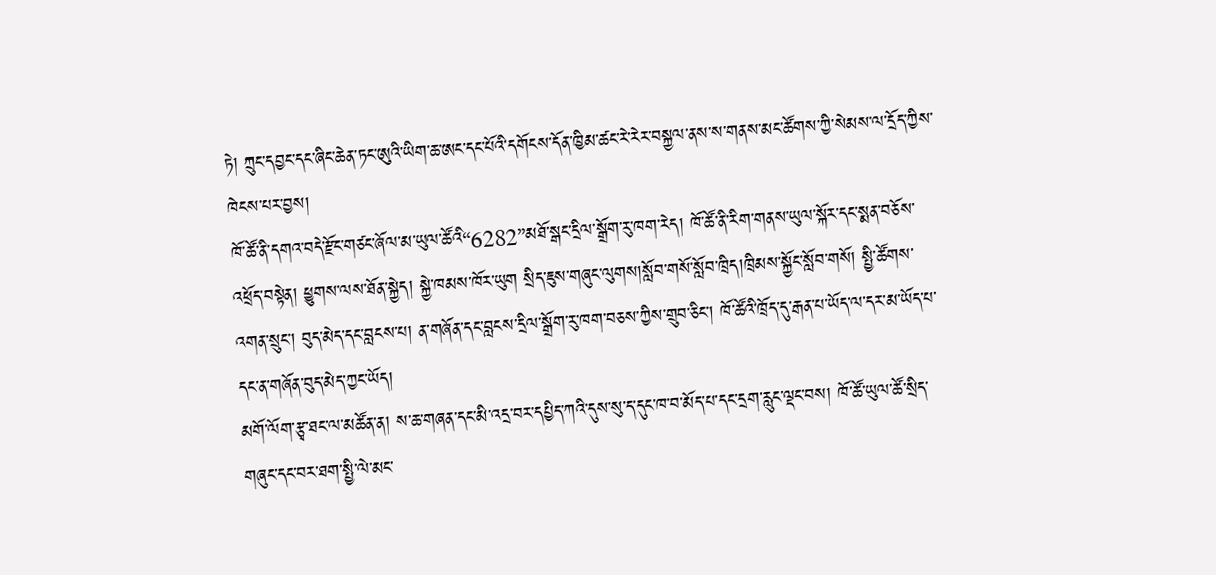ཏེ། ཀྲུང་དབྱང་དང་ཞིང་ཆེན་ཏང་ཨུའི་ཡིག་ཆ་ཨང་དང་པོའི་དགོངས་དོན་ཁྱིམ་ཚང་རེ་རེར་བསྐྱལ་ནས་ས་གནས་མང་ཚོགས་ཀྱི་སེམས་ལ་དྲོད་ཀྱིས་ཁེངས་པར་བྱས།
ཁོ་ཚོ་ནི་དགའ་བདེ་རྫོང་གཙང་ཞོལ་མ་ཡུལ་ཚོའི“6282”མཐོ་སྒང་དྲིལ་སྒྲོག་རུ་ཁག་རེད། ཁོ་ཚོ་ནི་རིག་གནས་ཡུལ་སྐོར་དང་སྨན་བཅོས་འཕྲོད་བསྟེན། ཕྱུགས་ལས་ཐོན་སྐྱེད། སྐྱེ་ཁམས་ཁོར་ཡུག སྲིད་ཇུས་གཞུང་ལུགས།སློབ་གསོ་སློབ་ཁྲིད།ཁྲིམས་སྐྱོང་སློབ་གསོ། སྤྱི་ཚོགས་འགན་སྲུང་། བུད་མེད་དང་བླངས་པ། ན་གཞོན་དང་བླངས་དྲིལ་སྒྲོག་རུ་ཁག་བཅས་ཀྱིས་གྲུབ་ཅིང་། ཁོ་ཚོའི་ཁྲོད་དུ་རྒན་པ་ཡོད་ལ་དར་མ་ཡོད་པ་དང་ན་གཞོན་བུད་མེད་ཀྱང་ཡོད།
མགོ་ལོག་རྩྭ་ཐང་ལ་མཚོན་ན། ས་ཆ་གཞན་དང་མི་འདྲ་བར་དཔྱིད་ཀའི་དུས་སུ་ད་དུང་ཁ་བ་མོད་པ་དང་དྲག་རླུང་ལྡང་བས། ཁོ་ཚོ་ཡུལ་ཚོ་སྲིད་གཞུང་དང་བར་ཐག་སྤྱི་ལེ་མང་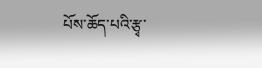པོས་ཆོད་པའི་རྩྭ་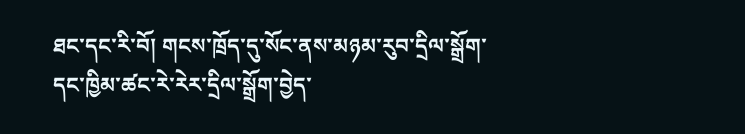ཐང་དང་རི་བོ། གངས་ཁྲོད་དུ་སོང་ནས་མཉམ་རུབ་དྲིལ་སྒྲོག་དང་ཁྱིམ་ཚང་རེ་རེར་དྲིལ་སྒྲོག་བྱེད་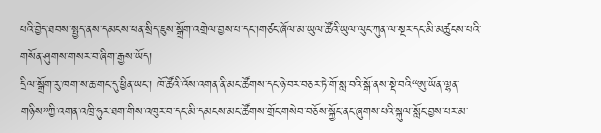པའི་བྱེད་ཐབས་སྤྱད་ནས་དམངས་ཕན་སྲིད་ཇུས་སྒྲོག་འགྲེལ་བྱས་པ་དང་།གཙང་ཞོལ་མ་ཡུལ་ཚོའི་ཡུལ་ལུང་ཀུན་ལ་སྔར་དང་མི་མཚུངས་པའི་གསོན་ཤུགས་གསར་བ་ཞིག་རྒྱས་ཡོད།
དྲིལ་སྒྲོག་རུ་ཁག་ས་ཆ་གང་དུ་ཕྱིན་ཡང་། ཁོ་ཚོའི་འོས་འགན་ནི་མང་ཚོགས་དང་ཉེ་བར་བཅར་ཏེ་གོ་སླ་བའི་སྒོ་ནས་སྡེ་བའི“ཨུ་ཡོན་ལྷན་གཉིས”ཀྱི་འགན་འཁྲི་ཧུར་ཐག་གིས་འཁུར་བ་དང་མི་དམངས་མང་ཚོགས་གྲོང་གསེབ་བཅོས་སྐྱོང་ནང་ཞུགས་པའི་སྐུལ་སློང་བྱས་པར་མ་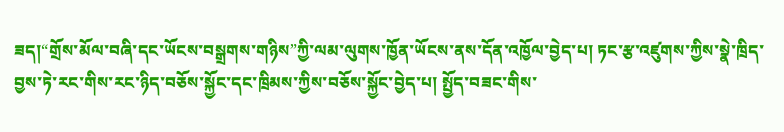ཟད།“གྲོས་མོལ་བཞི་དང་ཡོངས་བསྒྲགས་གཉིས”ཀྱི་ལམ་ལུགས་ཁྱོན་ཡོངས་ནས་དོན་འཁྱོལ་བྱེད་པ། ཏང་རྩ་འཛུགས་ཀྱིས་སྣེ་ཁྲིད་བྱས་ཏེ་རང་གིས་རང་ཉིད་བཅོས་སྐྱོང་དང་ཁྲིམས་ཀྱིས་བཅོས་སྐྱོང་བྱེད་པ། སྤྱོད་བཟང་གིས་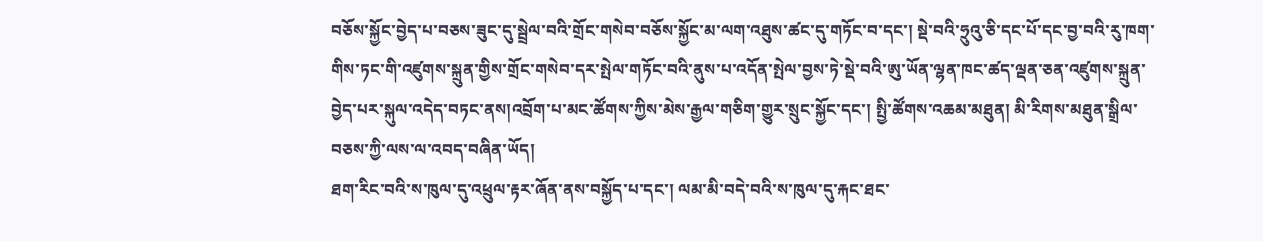བཅོས་སྐྱོང་བྱེད་པ་བཅས་ཟུང་དུ་སྦྲེལ་བའི་གྲོང་གསེབ་བཅོས་སྐྱོང་མ་ལག་འཐུས་ཚང་དུ་གཏོང་བ་དང་། སྡེ་བའི་ཧྲུའུ་ཅི་དང་པོ་དང་བྱ་བའི་རུ་ཁག་གིས་ཏང་གི་འཛུགས་སྐྲུན་གྱིས་གྲོང་གསེབ་དར་སྤེལ་གཏོང་བའི་ནུས་པ་འདོན་སྤེལ་བྱས་ཏེ་སྡེ་བའི་ཨུ་ཡོན་ལྷན་ཁང་ཚད་ལྡན་ཅན་འཛུགས་སྐྲུན་བྱེད་པར་སྐུལ་འདེད་བཏང་ནས།འབྲོག་པ་མང་ཚོགས་ཀྱིས་མེས་རྒྱལ་གཅིག་གྱུར་སྲུང་སྐྱོང་དང་། སྤྱི་ཚོགས་འཆམ་མཐུན། མི་རིགས་མཐུན་སྒྲིལ་བཅས་ཀྱི་ལས་ལ་འབད་བཞིན་ཡོད།
ཐག་རིང་བའི་ས་ཁུལ་དུ་འཕྲུལ་རྟར་ཞོན་ནས་བསྐྱོད་པ་དང་། ལམ་མི་བདེ་བའི་ས་ཁུལ་དུ་རྐང་ཐང་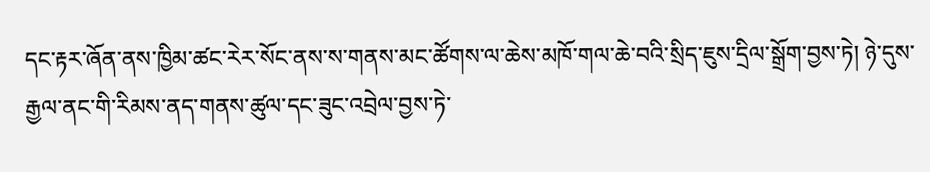དང་རྟར་ཞོན་ནས་ཁྱིམ་ཚང་རེར་སོང་ནས་ས་གནས་མང་ཚོགས་ལ་ཆེས་མཁོ་གལ་ཆེ་བའི་སྲིད་ཇུས་དྲིལ་སྒྲོག་བྱས་ཏེ། ཉེ་དུས་རྒྱལ་ནང་གི་རིམས་ནད་གནས་ཚུལ་དང་ཟུང་འབྲེལ་བྱས་ཏེ་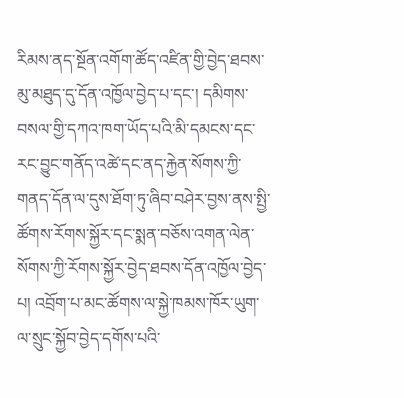རིམས་ནད་སྔོན་འགོག་ཚོད་འཛིན་གྱི་བྱེད་ཐབས་མུ་མཐུད་དུ་དོན་འཁྱོལ་བྱེད་པ་དང་། དམིགས་བསལ་གྱི་དཀའ་ཁག་ཡོད་པའི་མི་དམངས་དང་རང་བྱུང་གནོད་འཚེ་དང་ནད་རྐྱེན་སོགས་ཀྱི་གནད་དོན་ལ་དུས་ཐོག་ཏུ་ཞིབ་བཤེར་བྱས་ནས་སྤྱི་ཚོགས་རོགས་སྐྱོར་དང་སྨན་བཅོས་འགན་ལེན་སོགས་ཀྱི་རོགས་སྐྱོར་བྱེད་ཐབས་དོན་འཁྱོལ་བྱེད་པ། འབྲོག་པ་མང་ཚོགས་ལ་སྐྱེ་ཁམས་ཁོར་ཡུག་ལ་སྲུང་སྐྱོབ་བྱེད་དགོས་པའི་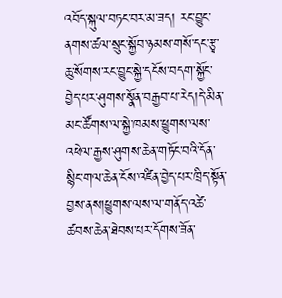འབོད་སྐུལ་བཏང་བར་མ་ཟད། རང་བྱུང་ནགས་ཚལ་སྲུང་སྐྱོབ་ཉམས་གསོ་དང་རྩྭ་ཆུ་སོགས་རང་བྱུང་སྐྱེ་དངོས་བདག་སྐྱོང་བྱེད་པར་ཤུགས་སྣོན་བརྒྱབ་པ་རེད།དེ་མིན་མང་ཚོགས་ལ་སྐྱེ་ཁམས་ཕྱུགས་ལས་འཕེལ་རྒྱས་ཤུགས་ཆེན་གཏོང་བའི་དོན་སྙིང་གལ་ཆེན་ངོས་འཛིན་བྱེད་པར་ཁྲིད་སྟོན་བྱས་ནས།ཕྱུགས་ལས་ལ་གནོད་འཚེ་ཚབས་ཆེན་ཐེབས་པར་དོགས་ཟོན་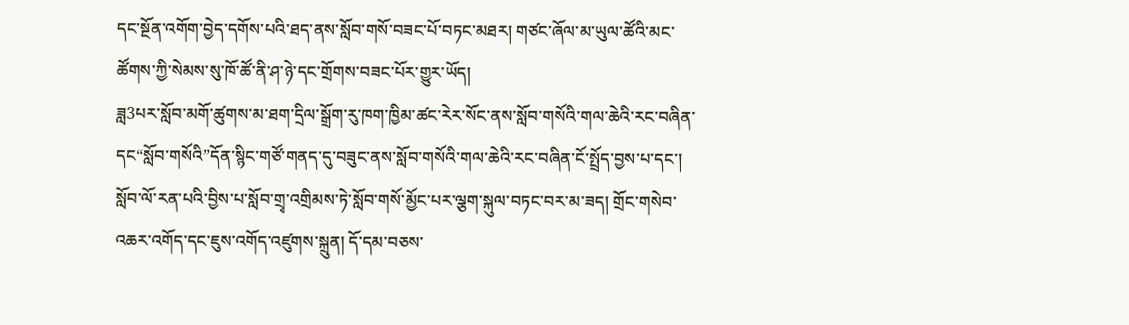དང་སྔོན་འགོག་བྱེད་དགོས་པའི་ཐད་ནས་སློབ་གསོ་བཟང་པོ་བཏང་མཐར། གཙང་ཞོལ་མ་ཡུལ་ཚོའི་མང་ཚོགས་ཀྱི་སེམས་སུ་ཁོ་ཚོ་ནི་ཤ་ཉེ་དང་གྲོགས་བཟང་པོར་གྱུར་ཡོད།
ཟླ3པར་སློབ་མགོ་ཚུགས་མ་ཐག་དྲིལ་སྒྲོག་རུ་ཁག་ཁྱིམ་ཚང་རེར་སོང་ནས་སློབ་གསོའི་གལ་ཆེའི་རང་བཞིན་དང“སློབ་གསོའི”དོན་སྙིང་གཙོ་གནད་དུ་བཟུང་ནས་སློབ་གསོའི་གལ་ཆེའི་རང་བཞིན་ངོ་སྤྲོད་བྱས་པ་དང་། སློབ་ལོ་རན་པའི་བྱིས་པ་སློབ་གྲྭ་འགྲིམས་ཏེ་སློབ་གསོ་མྱོང་པར་ལྕག་སྐུལ་བཏང་བར་མ་ཟད། གྲོང་གསེབ་འཆར་འགོད་དང་ཇུས་འགོད་འཛུགས་སྐྲུན། དོ་དམ་བཅས་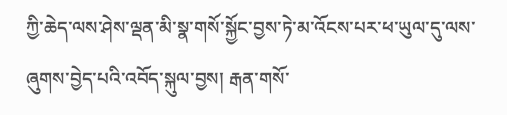ཀྱི་ཆེད་ལས་ཤེས་ལྡན་མི་སྣ་གསོ་སྐྱོང་བྱས་ཏེ་མ་འོངས་པར་ཕ་ཡུལ་དུ་ལས་ཞུགས་བྱེད་པའི་འབོད་སྐུལ་བྱས། རྒན་གསོ་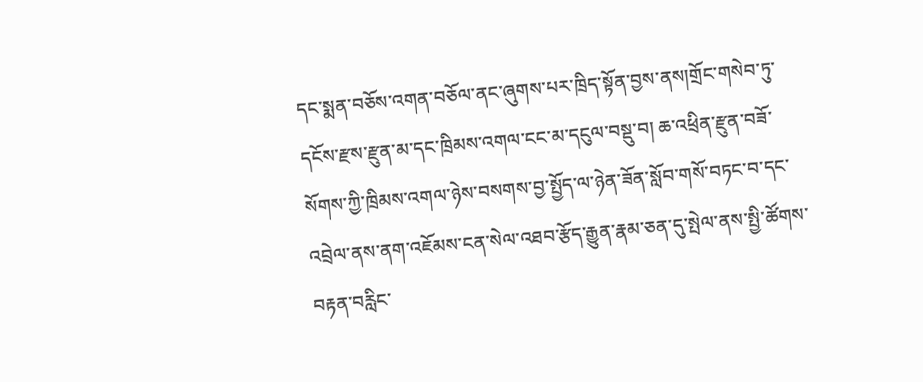དང་སྨན་བཅོས་འགན་བཅོལ་ནང་ཞུགས་པར་ཁྲིད་སྟོན་བྱས་ནས།གྲོང་གསེབ་ཏུ་དངོས་རྫས་རྫུན་མ་དང་ཁྲིམས་འགལ་ངང་མ་དངུལ་བསྡུ་བ། ཆ་འཕྲིན་རྫུན་བཟོ་སོགས་ཀྱི་ཁྲིམས་འགལ་ཉེས་བསགས་བྱ་སྤྱོད་ལ་ཉེན་ཟོན་སློབ་གསོ་བཏང་བ་དང་འབྲེལ་ནས་ནག་འཇོམས་ངན་སེལ་འཐབ་རྩོད་རྒྱུན་རྣམ་ཅན་དུ་སྤེལ་ནས་སྤྱི་ཚོགས་བརྟན་བརླིང་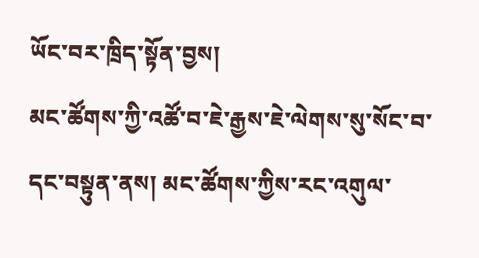ཡོང་བར་ཁྲིད་སྟོན་བྱས།
མང་ཚོགས་ཀྱི་འཚོ་བ་ཇེ་རྒྱས་ཇེ་ལེགས་སུ་སོང་བ་དང་བསྟུན་ནས། མང་ཚོགས་ཀྱིས་རང་འགུལ་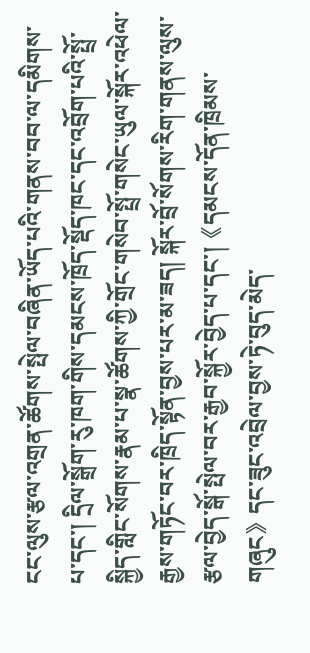ངང་ལུས་རྩལ་འགྲན་ཚོགས་སྤེལ་བཞིན་ཡོད་པའི་གནས་བབ་ལ་དམིགས་པ་དང་། དྲིལ་སྒྲོག་རུ་ཁག་གིས་དམངས་ཁྲོད་སྡོད་ཁང་དང་འབྲོག་པའི་སྤྲོ་སྐྱིད་གླིང་སོགས་རྣམ་པ་སྣ་ཚོགས་ཀྱི་གྲོང་གསེབ་སྤྲོ་གསེང་ཡུལ་སྐོར་འཕེལ་རྒྱས་གཏོང་བར་ཁྲིད་སྟོན་བྱས་པར་མ་ཟད། སྐོར་བྲོ་སོགས་རིག་གནས་ལུས་རྩལ་བྱེད་སྒོ་སྤེལ་བར་རྒྱབ་སྐྱོར་བྱེད་པ་དང་།《དམངས་དོན་ཁྲིམས་གཞུང》དང་ཟུང་འབྲེལ་བྱས་ཏེ་བུད་མེད་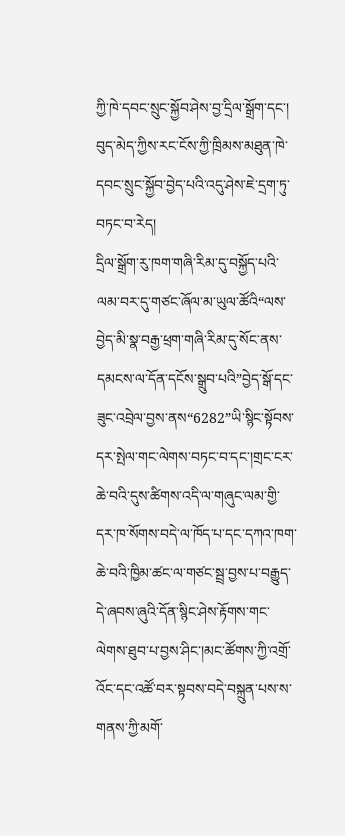ཀྱི་ཁེ་དབང་སྲུང་སྐྱོབ་ཤེས་བྱ་དྲིལ་སྒྲོག་དང་། བུད་མེད་ཀྱིས་རང་ངོས་ཀྱི་ཁྲིམས་མཐུན་ཁེ་དབང་སྲུང་སྐྱོབ་བྱེད་པའི་འདུ་ཤེས་ཇེ་དྲག་ཏུ་བཏང་བ་རེད།
དྲིལ་སྒྲོག་རུ་ཁག་གཞི་རིམ་དུ་བསྐྱོད་པའི་ལམ་བར་དུ་གཙང་ཞོལ་མ་ཡུལ་ཚོའི“ལས་བྱེད་མི་སྣ་བརྒྱ་ཕྲག་གཞི་རིམ་དུ་སོང་ནས་དམངས་ལ་དོན་དངོས་སྒྲུབ་པའི”བྱེད་སྒོ་དང་ཟུང་འབྲེལ་བྱས་ནས“6282”ཡི་སྙིང་སྟོབས་དར་སྤེལ་གང་ལེགས་བཏང་བ་དང་།གྲང་ངར་ཆེ་བའི་དུས་ཚིགས་འདི་ལ་གཞུང་ལམ་གྱི་དར་ཁ་སོགས་བདེ་ལ་ཁོད་པ་དང་དཀའ་ཁག་ཆེ་བའི་ཁྱིམ་ཚང་ལ་གཙང་སྦྲ་བྱས་པ་བརྒྱུད་དེ་ཞབས་ཞུའི་དོན་སྙིང་ཤེས་རྟོགས་གང་ལེགས་ཐུབ་པ་བྱས་ཤིང་།མང་ཚོགས་ཀྱི་འགྲོ་འོང་དང་འཚོ་བར་སྟབས་བདེ་བསྐྲུན་པས་ས་གནས་ཀྱི་མགོ་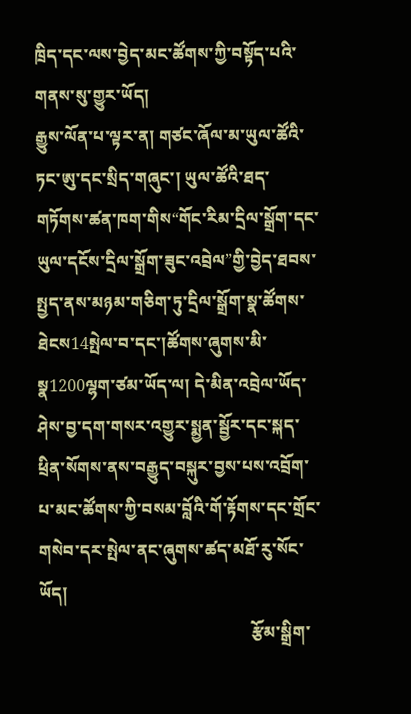ཁྲིད་དང་ལས་བྱེད་མང་ཚོགས་ཀྱི་བསྟོད་པའི་གནས་སུ་གྱུར་ཡོད།
རྒྱུས་ལོན་པ་ལྟར་ན། གཙང་ཞོལ་མ་ཡུལ་ཚོའི་ཏང་ཨུ་དང་སྲིད་གཞུང་། ཡུལ་ཚོའི་ཐད་གཏོགས་ཚན་ཁག་གིས“གོང་རིམ་དྲིལ་སྒྲོག་དང་ཡུལ་དངོས་དྲིལ་སྒྲོག་ཟུང་འབྲེལ”གྱི་བྱེད་ཐབས་སྤྱད་ནས་མཉམ་གཅིག་ཏུ་དྲིལ་སྒྲོག་སྣ་ཚོགས་ཐེངས14སྤེལ་བ་དང་།ཚོགས་ཞུགས་མི་སྣ1200ལྷག་ཙམ་ཡོད་ལ། དེ་མིན་འབྲེལ་ཡོད་ཤེས་བྱ་དག་གསར་འགྱུར་སྨྱན་སྦྱོར་དང་སྐད་ཕྲིན་སོགས་ནས་བརྒྱུད་བསྐུར་བྱས་པས་འབྲོག་པ་མང་ཚོགས་ཀྱི་བསམ་བློའི་གོ་རྟོགས་དང་གྲོང་གསེབ་དར་སྤེལ་ནང་ཞུགས་ཚད་མཐོ་རུ་སོང་ཡོད།
                                                   རྩོམ་སྒྲིག་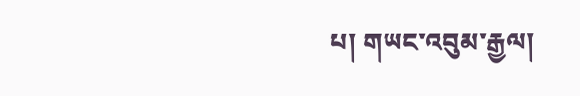པ། གཡང་འབུམ་རྒྱལ།